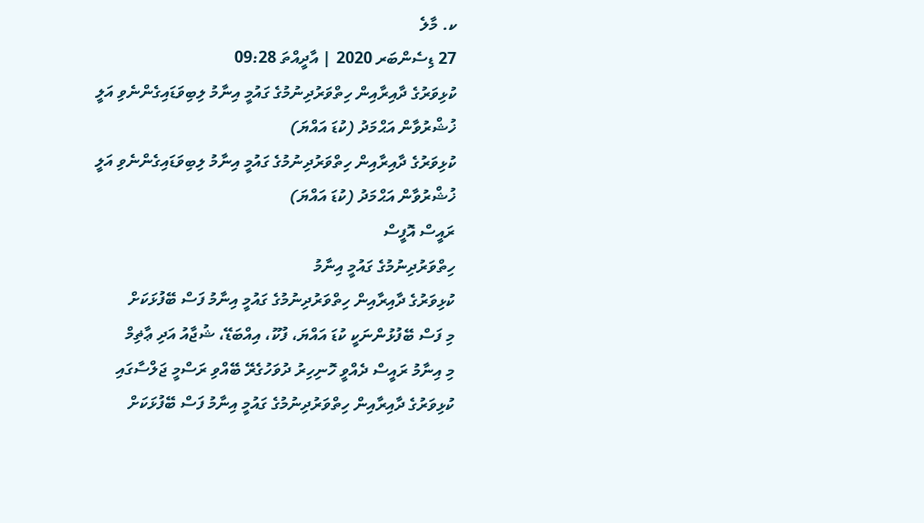ކ. މާލެ
27 ޑިސެންބަރ 2020 | އާދީއްތަ 09:28
ކުޅިވަރުގެ ދާއިރާއިން ހިތްވަރުދިނުމުގެ ގައުމީ އިނާމު ލިބިވަޑައިގެންނެވި އަލީ ޚުޝްރުވާން އަޙްމަދު (ކުޑަ އައްޔަ)
ކުޅިވަރުގެ ދާއިރާއިން ހިތްވަރުދިނުމުގެ ގައުމީ އިނާމު ލިބިވަޑައިގެންނެވި އަލީ ޚުޝްރުވާން އަޙްމަދު (ކުޑަ އައްޔަ)
ރައީސް އޮފީސް
ހިތްވަރުދިނުމުގެ ގައުމީ އިނާމު
ކުޅިވަރުގެ ދާއިރާއިން ހިތްވަރުދިނުމުގެ ގައުމީ އިނާމު ފަސް ބޭފުޅަކަށް
މި ފަސް ބޭފުޅުންނަކީ ކުޑަ އައްޔަ، ފުކޫ، އިއްބަޑޭ، ޝުޖާއު އަދި ޢާޡިމް
މި އިނާމު ރައީސް ދެއްވީ ހޮނިހިރު ދުވަހުގެރޭ ބޭއްވި ރަސްމީ ޖަލްސާގައި
ކުޅިވަރުގެ ދާއިރާއިން ހިތްވަރުދިނުމުގެ ގައުމީ އިނާމު ފަސް ބޭފުޅަކަށް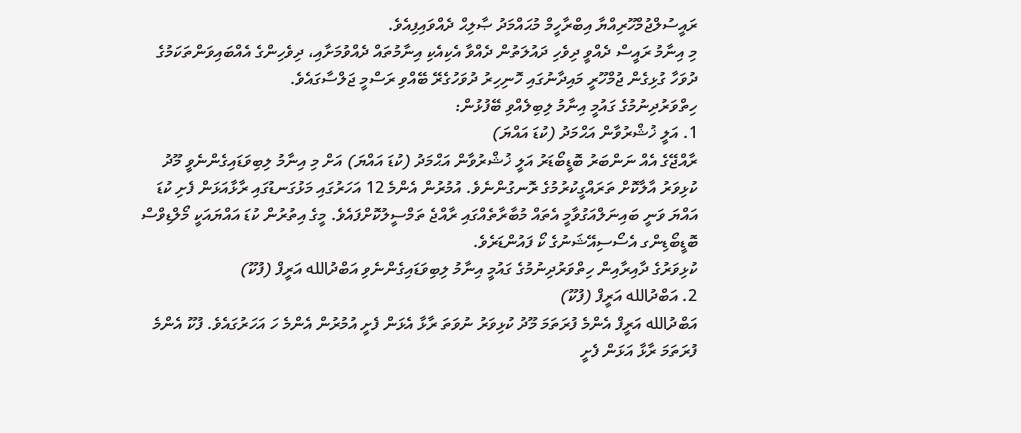ރައީސުލްޖުމްހޫރިއްޔާ އިބްރާހީމް މުޙައްމަދު ޞާލިޙް ދެއްވައިފިއެވެ.
މި އިނާމު ރައީސް ދެއްވީ ދިވެހި ދައުލަތުން ދެއްވާ އެކިއެކި އިނާމުތައް ދެއްވުމަށާއި، ދިވެހިންގެ އެއްބައިވަންތަކަމުގެ ދުވަހާ ގުޅިގެން ޖުމްހޫރީ މައިދާނުގައި ހޮނިހިރު ދުވަހުގެރޭ ބޭއްވި ރަސްމީ ޖަލްސާގައެވެ.
ހިތްވަރުދިނުމުގެ ގައުމީ އިނާމު ލިބިލެއްވި ބޭފުޅުން:
1. އަލީ ޚުޝްރުވާން އަޙްމަދު (ކުޑަ އައްޔަ)
ރާއްޖޭގެ އެއް ނަންބަރު ބޮޑީބޯޑަރު އަލީ ޚުޝްރުވާން އަޙްމަދު (ކުޑަ އައްޔަ) އަށް މި އިނާމު ލިބިވަޑައިގެންނެވީ މޫދު ކުޅިވަރު އާލާކޮށް ތަރައްގީކުރުމުގެ ރޮނގުންނެވެ. އުމުރުން އެންމެ 12 އަހަރުގައި މަޅުގަނޑުގައި ރާޅާއަޅަން ފެށި ކުޑަ އައްޔަ ވަނީ ބައިނަލްއަގުވާމީ އެތައް މުބާރާތެއްގައި ރާއްޖެ ތަމްސީލުކޮށްފައެވެ. މީގެ އިތުރުން ކުޑަ އައްޔައަކީ މޯލްޑިވްސް ބޮޑީބޯޑިންގ އެސޯސިއޭޝަނުގެ ކޯ ފައުންޑަރެވެ.
ކުޅިވަރުގެ ދާއިރާއިން ހިތްވަރުދިނުމުގެ ގައުމީ އިނާމު ލިބިވަޑައިގެންނެވި އަބްދުالله އަރީފް (ފުކޫ)
2. އަބްދުالله އަރީފް (ފުކޫ)
އަބްދުالله އަރީފް އެންމެ ފުރަތަމަ މޫދު ކުޅިވަރު ނުވަތަ ރާޅާ އެޅަން ފެށީ އުމުރުން އެންމެ ހަ އަހަރުގައެވެ. ފުކޫ އެންމެ ފުރަތަމަ ރާޅާ އަޅަން ފެށީ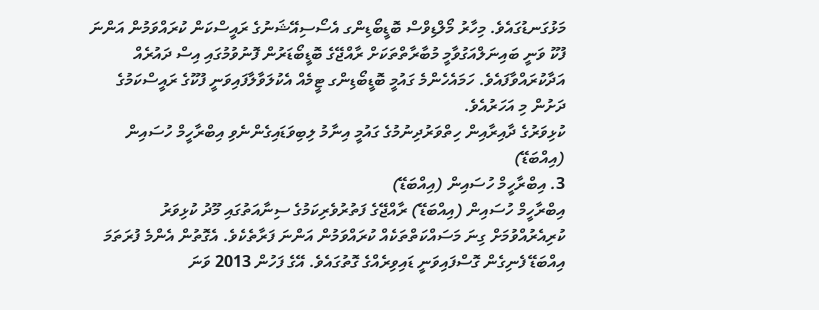މަޅުގަނޑުގައެވެ. މިހާރު މޯލްޑިވްސް ބޮޑީބޯޑިންގ އެސޯސިއޭޝަނުގެ ރައީސްކަން ކުރައްވަމުން އަންނަ ފުކޫ ވަނީ ބައިނަލްއަގުވާމީ މުބާރާތްތަކަށް ރާއްޖޭގެ ބޮޑީބޯޑަރުން ފޮނުވުމުގައި އިސް ދައުރެއް އަދާކުރައްވާފައެވެ. ހަމައެހެންމެ ގައުމީ ބޮޑީބޯޑިންގ ޓީމެއް އެކުލަވާލާފައިވަނީ ފުކޫގެ ރައީސްކަމުގެ ދަށުން މި އަހަރުއެވެ.
ކުޅިވަރުގެ ދާއިރާއިން ހިތްވަރުދިނުމުގެ ގައުމީ އިނާމު ލިބިވަޑައިގެންނެވި އިބްރާހީމް ހުސައިން (އިއްބަޑޭ)
3. އިބްރާހީމް ހުސައިން (އިއްބަޑޭ)
އިބްރާހީމް ހުސައިން (އިއްބަޑޭ) ރާއްޖޭގެ ފަތުރުވެރިކަމުގެ ސިނާއަތުގައި މޫދު ކުޅިވަރު ކުރިއެރުއްވުމަށް ގިނަ މަސައްކަތްތަކެއް ކުރައްވަމުން އަންނަ ފަރާތެކެވެ. އެގޮތުން އެންމެ ފުރަތަމަ އިއްބަޑޭ ފެނިގެން ގޮސްފައިވަނީ ޑައިވިރެއްގެ ގޮތުގައެވެ. އޭގެ ފަހުން 2013 ވަނަ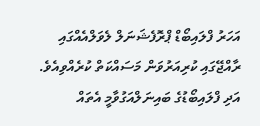އަހަރު ފްލައިބޯޑް ޕްރޮފެޝަނަލް ލެވަލްއެއްގައި ރާއްޖޭގައި ކުރިއަރުވަން މަސައްކަތް ކުރެއްވިއެވެ. އަދި ފްލައިބޯޑުގެ ބައިނަލްއަގުވާމީ އެތައް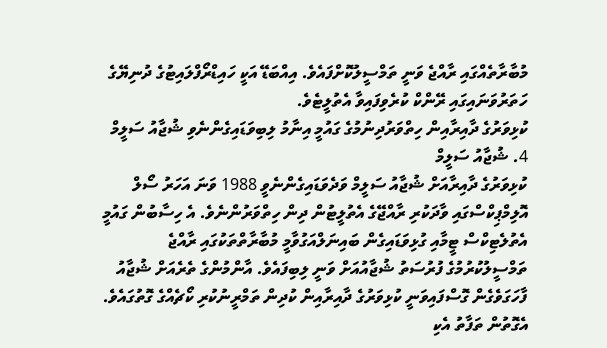މުބާރާތެއްގައި ރާއްޖެ ވަނީ ތަމްސީލުކޮށްފައެވެ. އިއްބަޑޭ އަކީ ހައިޑްރޯފްލައިޓުގެ ދުނިޔޭގެ ހަތަރުވަނައިގައި ރޭންކް ކުރެވިފައިވާ އެތުލީޓެވެ.
ކުޅިވަރުގެ ދާއިރާއިން ހިތްވަރުދިނުމުގެ ގައުމީ އިނާމު ލިބިވަޑައިގެންނެވި ޝުޖާއު ސަލީމް
4. ޝުޖާއު ސަލީމް
ކުޅިވަރުގެ ދާއިރާއަށް ޝުޖާއު ސަލީމް ވަދެވަޑައިގެންނެވީ 1988 ވަނަ އަހަރު ސޯލް އޮލިމްޕިކްސްގައި ވާދަކުރި ރާއްޖޭގެ އެތުލީޓުން ދިން ހިތްވަރުންނެވެ. އެ ހިސާބުން ގައުމީ އެތުލެޓިކްސް ޓީމާއި ގުޅިވަޑައިގެން ބައިނަލްއަގުވާމީ މުބާރާތްތަކުގައި ރާއްޖެ ތަމްސީލުކުރުމުގެ ފުރުސަތު ޝުޖާއުއަށް ވަނީ ލިބިފައެވެ. އާންމުންގެ ތެރެއަށް ޝުޖާއު ފާހަގަވެގެން ގޮސްފައިވަނީ ކުޅިވަރުގެ ދާއިރާއިން ކުދިން ތަމްރީނުކުރި ކޯޗެއްގެ ގޮތުގައެވެ. އެގޮތުން ތަފާތު އެކި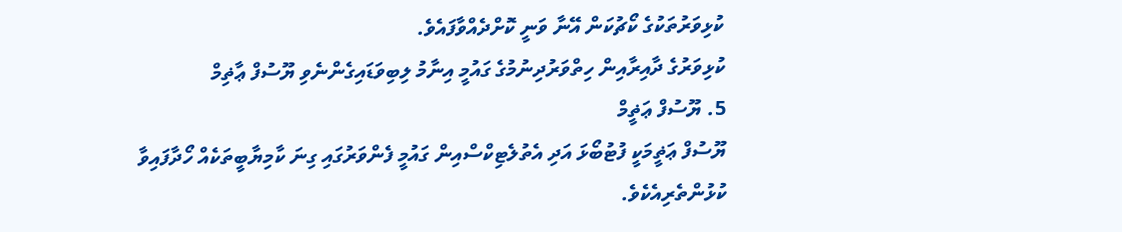ކުޅިވަރުތަކުގެ ކޯޗުކަން އޭނާ ވަނީ ކޮށްދެއްވާފައެވެ.
ކުޅިވަރުގެ ދާއިރާއިން ހިތްވަރުދިނުމުގެ ގައުމީ އިނާމު ލިބިވަޑައިގެންނެވި ޔޫސުފް ޢާޡިމް
5. ޔޫސުފް ޢަޡީމް
ޔޫސުފް ޢަޡީމަކީ ފުޓުބޯޅަ އަދި އެތުލެޓިކްސްއިން ގައުމީ ފެންވަރުގައި ގިނަ ކާމިޔާބީތަކެއް ހޯދާފައިވާ ކުޅުންތެރިއެކެވެ.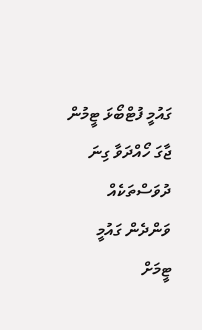ގައުމީ ފުޓްބޯޅަ ޓީމުން ޖާގަ ހޯއްދަވާ ގިނަ ދުވަސްތަކެއް ވަންދެން ގައުމީ ޓީމަށް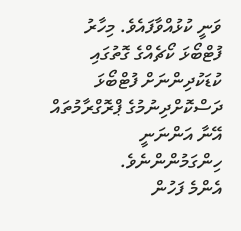ވަނީ ކުޅުއްވާފައެވެ. މިހާރު ފުޓްބޯޅަ ކޯޗެއްގެ ގޮތުގައި ކުޑަކުދިންނަށް ފުޓްބޯޅަ ދަސްކޮށްދިނުމުގެ ޕްރޮގްރާމުތައް އޭނާ އަންނަނީ ހިންގަމުންންނެވެ.
އެންމެ ފަހުން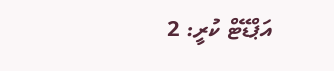އަޕްޑޭޓް ކުރީ: 2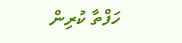ހަފްތާ ކުރިން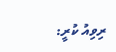ރިވިއު ކުރީ: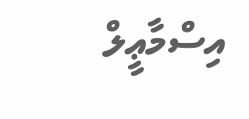އިސްމާޢީލް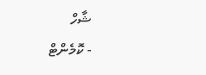ޝާހް
- ކޮމެންޓް